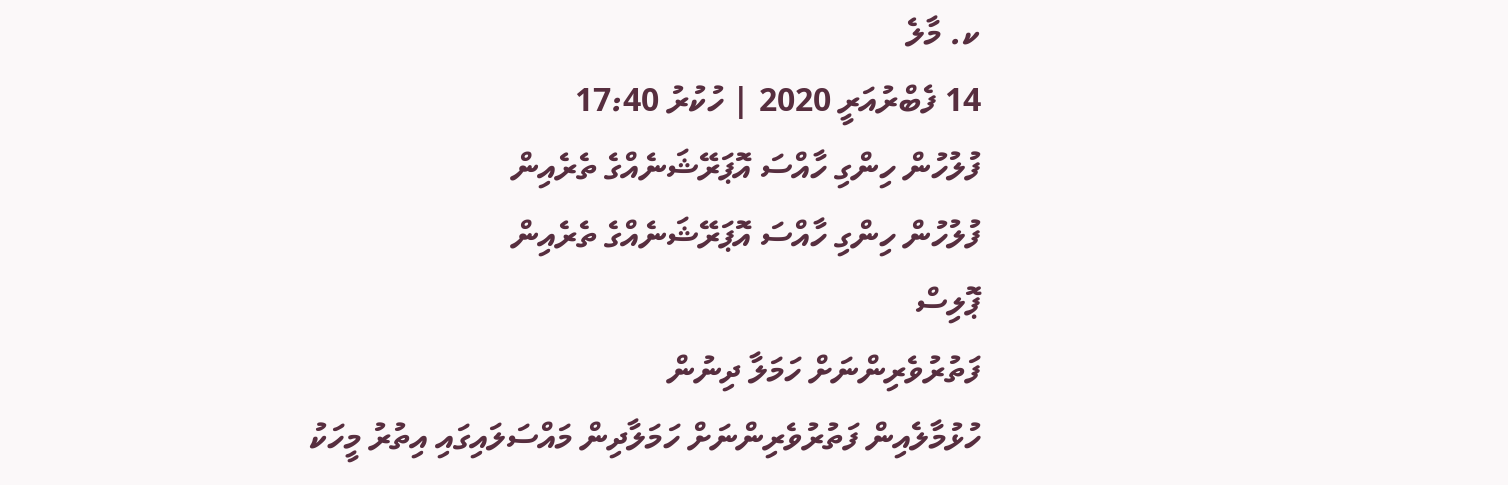ކ. މާލެ
14 ފެބްރުއަރީ 2020 | ހުކުރު 17:40
ފުލުހުން ހިންގި ހާއްސަ އޮޕަރޭޝަނެއްގެ ތެރެއިން
ފުލުހުން ހިންގި ހާއްސަ އޮޕަރޭޝަނެއްގެ ތެރެއިން
ޕޮލިސް
ފަތުރުވެރިންނަށް ހަމަލާ ދިނުން
ހުޅުމާލެއިން ފަތުރުވެރިންނަށް ހަމަލާދިން މައްސަލައިގައި އިތުރު މީހަކު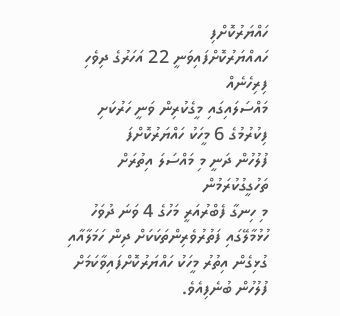ހައްޔަރުކޮށްފި
ހައއްޔަރުކޮށްފައިވަނީ 22 އަހަރުގެ ދިވެހި ފިރިހެނެއް
މައްސަލައިގައި މީގެކުރިން ވަނީ ހަރުކަށި ފިކުރުމުގެ 6 މީހަކު ހައްޔަރުކޮށްފަ
ފުލުހުން ދަނީ މި މައްސަލަ އިތުރަށް ތަހުގީގުކުރަމުން
މި ހިނގާ ފެބްރުއަރީ މަހުގެ 4 ވަނަ ދުވަހު ހުޅުމާލޭގައި ފަތުރުވެރިންތަކަކަށް ދިން ހަމަލާއާއި ގުޅިގެން އިތުރު މީހަކު ހައްޔަރުކޮށްފައިވާކަމަށް ފުލުހުން ބުނެފިއެވެ.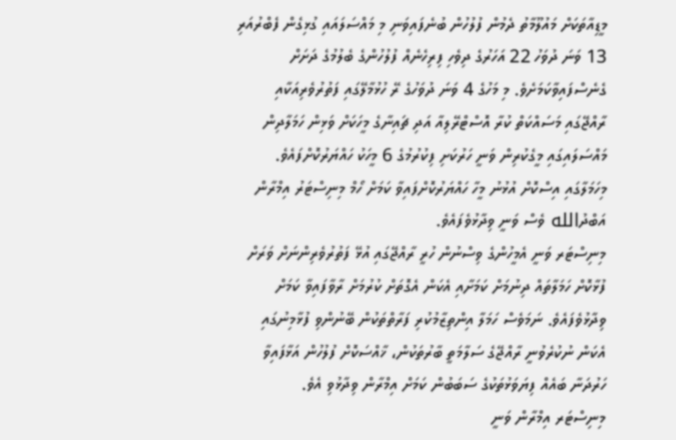މީޑިއާތަކަށް މައުލޫމާތު ދެމުން ފުލުހުން ބުނެފައިވަނި މި މައްސަލައައި ގުޅިގެން ފެބްރުއަރި 13 ވަނަ ދުވަހު 22 އަހަރުގެ ދިވެހި ފިރިހެނެއް ފުލުހުންގެ ބެލުމުގެ ދަށަށް ގެނެސްފައިވާކަމަށެވެ. މި މަހުގެ 4 ވަނަ ދުވަހުގެ ރޭ ހުޅުމާލޭގައި ފަތުރުވެރިއަކާއި ރާއްޖޭގައި މަސައްކަތް ކުރާ އޮސްޓްރޭލިއާ އަދި ޗައިނާގެ މީހަކަށް ވަޅިން ހަމަލާދިން މައްސަލައިގައި މީގެކުރިން ވަނީ ހަރުކަށި ފިކުރުމުގެ 6 މީހަކު ހައްޔަރުކޮށްފައެވެ. މިހަމަލާގައި އިސްކޮށް އުޅުނު މީހާ ހައްޔަރުކޮށްފައިވާ ކަމަށް ހޯމް މިނިސްޓަރު އިމްރާން އަބްދުالله ވެސް ވަނީ ވިދާޅުވެފައެވެ.
މިނިސްޓަރ ވަނީ އެމީހުންގެ ވިސްނުން ހުރީ ރާއްޖޭގައި އުޅޭ ފަތުރުވެރިންނަށް ވަރަށް ފުޅާކޮށް ހަމަލާތައް ދިނުމަށް ކަމަށާއި އެކަން އެގޮތަށް ކުރުމަށް ރާވާފައިވާ ކަމަށް ވިދާޅުވެފައެވެ. ނަމަވެސް ހަމަލާ އިންތިޒާމުކުރި ފަރާތްތަކުން ބޭނުންވި ފުޅާމިނުގައި އެކަން ނުކުރެވުނީ ރާއްޖޭގެ ސަލާމަތީ ބާރުތަކުން، ޚާއްސަކޮށް ފުލުހުން އަޅާފައިވާ ހަރުދަނާ ބައެއް ފިޔަވަޅުތަކުގެ ސަބަބުން ކަމަށް އިމްރާން ވިދާޅުވި އެވެ.
މިނިސްޓަރ އިމްރާން ވަނީ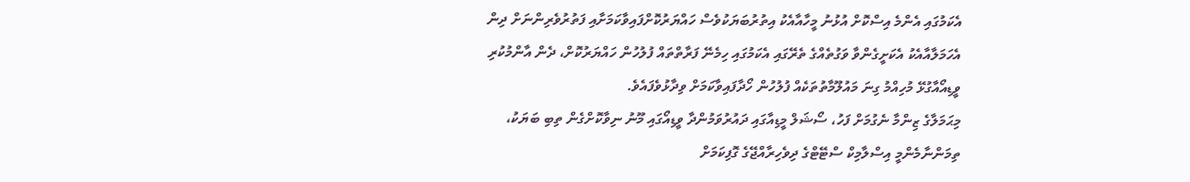އެކަމުގައި އެންމެ އިސްކޮށް އުޅުނު މީހާއާއެކު އިތުރުބަޔަކުވެސް ހައްޔަރުކޮށްފައިވާކަމަށާއި ފަތުރުވެރިންނަށް ދިން އެހަމަލާއާއެކު އެކަށީގެންވާ ވަގުތެއްގެ ތެރޭގައި އެކަމުގައި ހިމެނޭ ފަރާތްތައް ފުލުހުން ހައްޔަރުކޮށް، ދެން އާންމުކުރި ވީޑިއޯއާގުޅޭ މުހިއްމު ގިނަ މައުލޫމާތުތަކެއް ފުލުހުން ހޯދާފައިވާކަމަށް ވިދާޅުވެފައެވެ.
މިޙަމަލާގެ ޒިންމާ ނެގުމަށް ފަހު، ސޯޝަލް މީޑިއާގައި ދައުރުވަމުންދާ ވީޑިއޯގައި މޫނު ނިވާކޮށްގެން ތިބި ބަޔަކު، ތިމަންނާމެންމީ އިސްލާމިކް ސްޓޭޓްގެ ދިވެހިރާއްޖޭގެ ގޮފިކަމަށް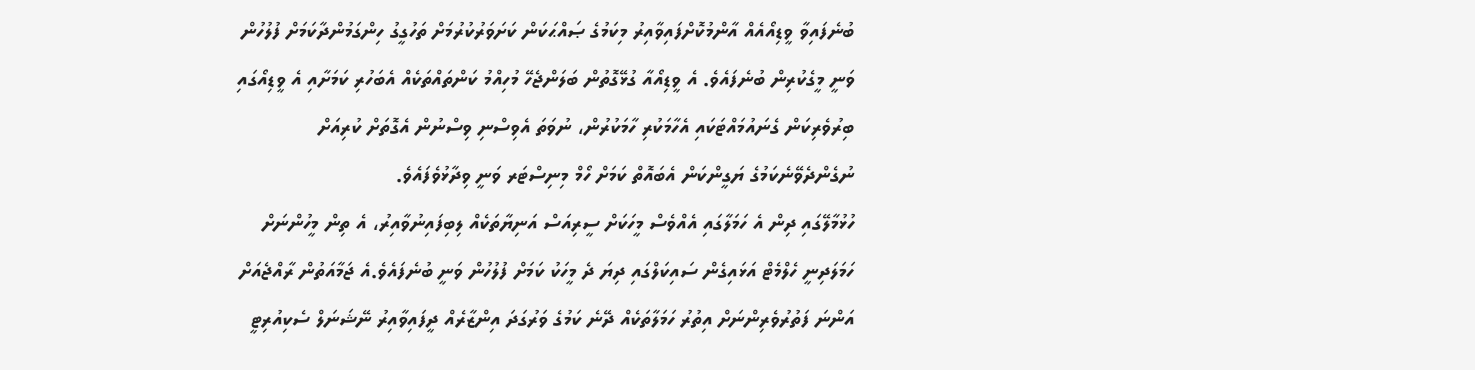ބުނެފައިވާ ވީޑިއޯއެއް އާންމުކޮށްފައިވާއިރު މިކަމުގެ ޞައްޙަކަން ކަށަވަރުކުރުމަށް ތަހުގީގު ހިންގަމުންދާކަމަށް ފުލުހުން ވަނީ މީގެކުރިން ބުނެފައެވެ. އެ ވީޑިއޯއާ ގުޅޭގޮތުން ބަލަންޖެހޭ މުހިއްމު ކަންތައްތަކެއް އެބަހުރި ކަމަށާއި އެ ވީޑިއޯގައި ބިރުވެރިކަން ގެނައުމައްޓަކައި އެހާމަކުރި ހާމަކުރުން، ނުވަތަ އެވިސްނި ވިސްނުން އެގޮތަށް ކުރިއަށް ނުގެންދެވޭނެކަމުގެ ޔަގީންކަން އެބައޮތް ކަމަށް ހޯމް މިނިސްޓަރ ވަނީ ވިދާޅުވެފައެވެ.
ހުޅުމާލޭގައި ދިން އެ ހަމަލާގައި އެއްވެސް މީހަކަށް ސީރިއަސް އަނިޔާތަކެއް ލިބިފައިނުވާއިރު، އެ ތިން މީހުންނަށް ހަމަލަދިނީ ހެލްމެޓް އަޅައިގެން ސައިކަލްގައި ދިޔަ ދެ މީހަކު ކަމަށް ފުލުހުން ވަނީ ބުނެފައެވެ.އެ ޖަމާއަތުން ރާއްޖެއަށް އަންނަ ފަތުރުވެރިންނަށް އިތުރު ހަމަލާތަކެއް ދޭނެ ކަމުގެ ވަރުގަދަ އިންޒާރެއް ދީފައިވާއިރު ނޭޝަނަލް ސެކިއުރިޓީ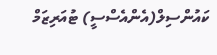ކައުންސިލް(އެންއެސްސީ) ޓުއަރިޒަމް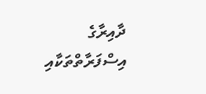ދާއިރާގެ އިސްފަރާތްތަކާއި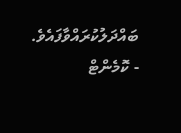ބައްދަލުކުރައްވާފައެވެ.
- ކޮމެންޓް